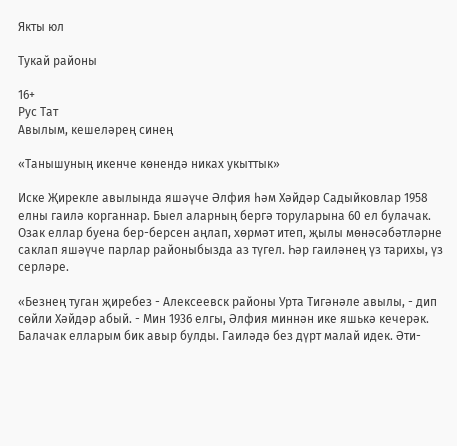Якты юл

Тукай районы

16+
Рус Тат
Авылым, кешеләрең синең

«Танышуның икенче көнендә никах укыттык»

Иске Җирекле авылында яшәүче Әлфия һәм Хәйдәр Садыйковлар 1958 елны гаилә корганнар. Быел аларның бергә торуларына 60 ел булачак. Озак еллар буена бер-берсен аңлап, хөрмәт итеп, җылы мөнәсәбәтләрне саклап яшәүче парлар районыбызда аз түгел. Һәр гаиләнең үз тарихы, үз серләре.

«Безнең туган җиребез - Алексеевск районы Урта Тигәнәле авылы, - дип сөйли Хәйдәр абый. - Мин 1936 елгы, Әлфия миннән ике яшькә кечерәк. Балачак елларым бик авыр булды. Гаиләдә без дүрт малай идек. Әти-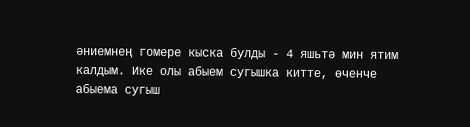әниемнең гомере кыска булды - 4 яшьтә мин ятим калдым. Ике олы абыем сугышка китте, өченче абыема сугыш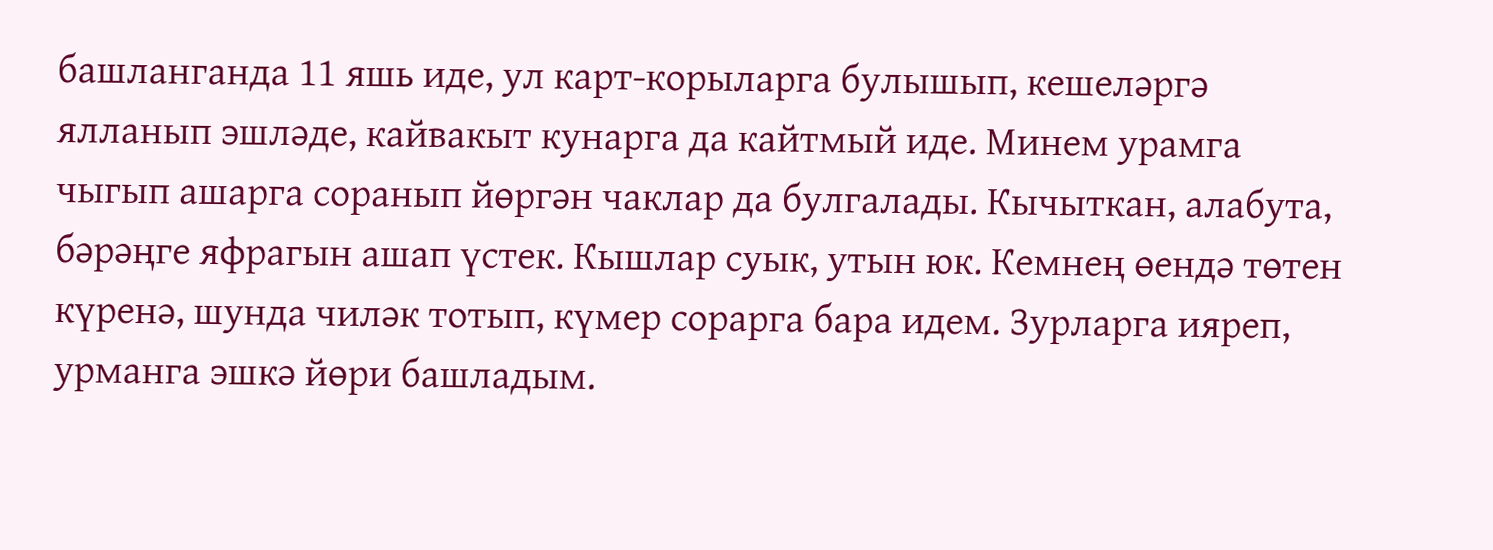башланганда 11 яшь иде, ул карт-корыларга булышып, кешеләргә ялланып эшләде, кайвакыт кунарга да кайтмый иде. Минем урамга чыгып ашарга соранып йөргән чаклар да булгалады. Кычыткан, алабута, бәрәңге яфрагын ашап үстек. Кышлар суык, утын юк. Кемнең өендә төтен күренә, шунда чиләк тотып, күмер сорарга бара идем. Зурларга ияреп, урманга эшкә йөри башладым.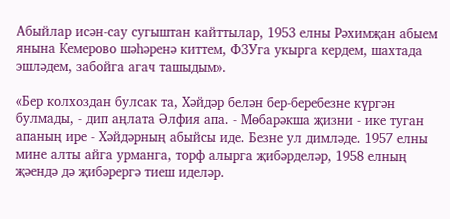Абыйлар исән-сау сугыштан кайттылар, 1953 елны Рәхимҗан абыем янына Кемерово шәһәренә киттем, ФЗУга укырга кердем, шахтада эшләдем, забойга агач ташыдым».

«Бер колхоздан булсак та, Хәйдәр белән бер-беребезне күргән булмады, - дип аңлата Әлфия апа. - Мөбарәкша җизни - ике туган апаның ире - Хәйдәрның абыйсы иде. Безне ул димләде. 1957 елны мине алты айга урманга, торф алырга җибәрделәр, 1958 елның җәендә дә җибәрергә тиеш иделәр.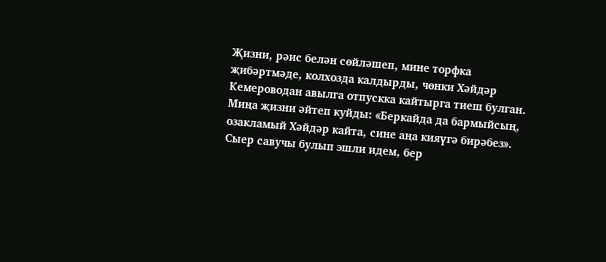Җизни, рәис белән сөйләшеп, мине торфка җибәртмәде, колхозда калдырды, чөнки Хәйдәр Кемероводан авылга отпускка кайтырга тиеш булган. Миңа җизни әйтеп куйды: «Беркайда да бармыйсың, озакламый Хәйдәр кайта, сине аңа кияүгә бирәбез». Сыер савучы булып эшли идем, бер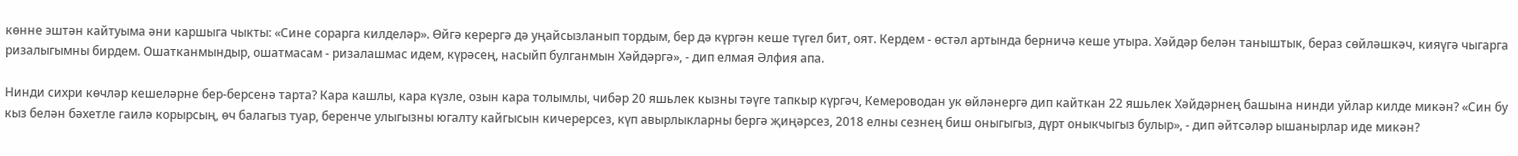көнне эштән кайтуыма әни каршыга чыкты: «Сине сорарга килделәр». Өйгә керергә дә уңайсызланып тордым, бер дә күргән кеше түгел бит, оят. Кердем - өстәл артында берничә кеше утыра. Хәйдәр белән таныштык, бераз сөйләшкәч, кияүгә чыгарга ризалыгымны бирдем. Ошатканмындыр, ошатмасам - ризалашмас идем, күрәсең, насыйп булганмын Хәйдәргә», - дип елмая Әлфия апа.

Нинди сихри көчләр кешеләрне бер-берсенә тарта? Кара кашлы, кара күзле, озын кара толымлы, чибәр 20 яшьлек кызны тәүге тапкыр күргәч, Кемероводан ук өйләнергә дип кайткан 22 яшьлек Хәйдәрнең башына нинди уйлар килде микән? «Син бу кыз белән бәхетле гаилә корырсың, өч балагыз туар, беренче улыгызны югалту кайгысын кичерерсез, күп авырлыкларны бергә җиңәрсез, 2018 елны сезнең биш оныгыгыз, дүрт оныкчыгыз булыр», - дип әйтсәләр ышанырлар иде микән?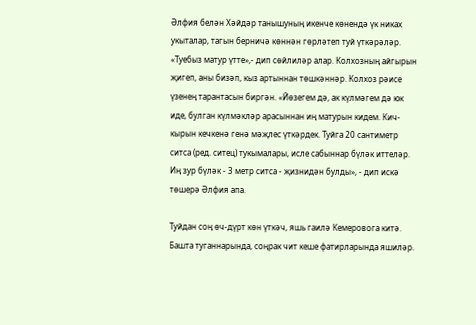Әлфия белән Хәйдәр танышуның икенче көнендә үк никах укыталар, тагын берничә көннән гөрләтеп туй үткәрәләр. «Туебыз матур үтте»,- дип сөйлиләр алар. Колхозның айгырын җигеп, аны бизәп, кыз артыннан төшкәннәр. Колхоз рәисе үзенең тарантасын биргән. «Йөзегем дә, ак күлмәгем дә юк иде, булган күлмәкләр арасыннан иң матурын кидем. Кич-кырын кечкенә генә мәҗлес үткәрдек. Туйга 20 сантиметр ситса (ред. ситец) тукымалары, исле сабыннар бүләк иттеләр. Иң зур бүләк - 3 метр ситса - җизнидән булды», - дип искә төшерә Әлфия апа.

Туйдан соң өч-дүрт көн үткәч, яшь гаилә Кемеровога китә. Башта туганнарында, соңрак чит кеше фатирларында яшиләр.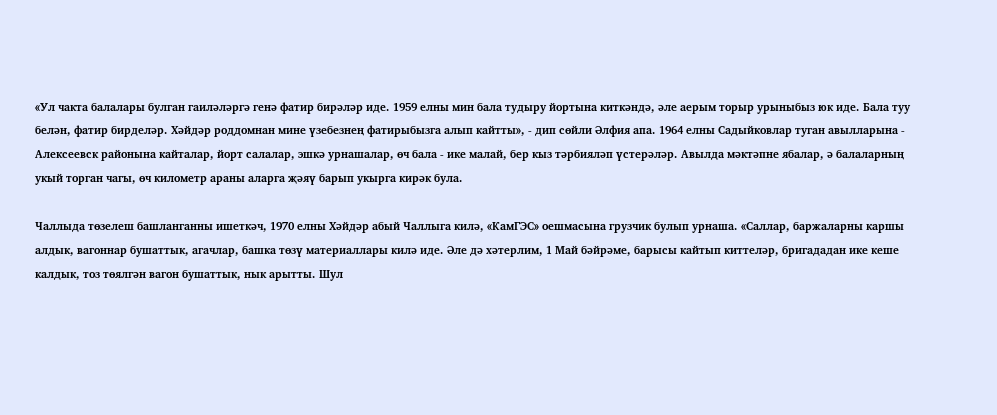«Ул чакта балалары булган гаиләләргә генә фатир бирәләр иде. 1959 елны мин бала тудыру йортына киткәндә, әле аерым торыр урыныбыз юк иде. Бала туу белән, фатир бирделәр. Хәйдәр роддомнан мине үзебезнең фатирыбызга алып кайтты», - дип сөйли Әлфия апа. 1964 елны Садыйковлар туган авылларына - Алексеевск районына кайталар, йорт салалар, эшкә урнашалар, өч бала - ике малай, бер кыз тәрбияләп үстерәләр. Авылда мәктәпне ябалар, ә балаларның укый торган чагы, өч километр араны аларга җәяү барып укырга кирәк була.

Чаллыда төзелеш башланганны ишеткәч, 1970 елны Хәйдәр абый Чаллыга килә, «КамГЭС» оешмасына грузчик булып урнаша. «Саллар, баржаларны каршы алдык, вагоннар бушаттык, агачлар, башка төзү материаллары килә иде. Әле дә хәтерлим, 1 Май бәйрәме, барысы кайтып киттеләр, бригададан ике кеше калдык, тоз төялгән вагон бушаттык, нык арытты. Шул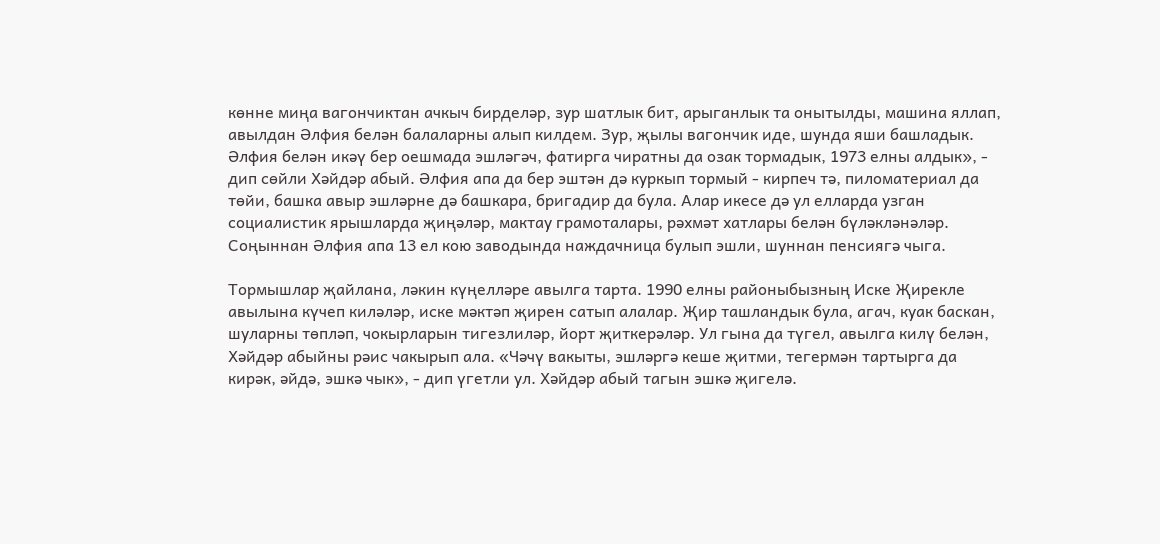көнне миңа вагончиктан ачкыч бирделәр, зур шатлык бит, арыганлык та онытылды, машина яллап, авылдан Әлфия белән балаларны алып килдем. Зур, җылы вагончик иде, шунда яши башладык. Әлфия белән икәү бер оешмада эшләгәч, фатирга чиратны да озак тормадык, 1973 елны алдык», - дип сөйли Хәйдәр абый. Әлфия апа да бер эштән дә куркып тормый - кирпеч тә, пиломатериал да төйи, башка авыр эшләрне дә башкара, бригадир да була. Алар икесе дә ул елларда узган социалистик ярышларда җиңәләр, мактау грамоталары, рәхмәт хатлары белән бүләкләнәләр. Соңыннан Әлфия апа 13 ел кою заводында наждачница булып эшли, шуннан пенсиягә чыга.

Тормышлар җайлана, ләкин күңелләре авылга тарта. 1990 елны районыбызның Иске Җирекле авылына күчеп киләләр, иске мәктәп җирен сатып алалар. Җир ташландык була, агач, куак баскан, шуларны төпләп, чокырларын тигезлиләр, йорт җиткерәләр. Ул гына да түгел, авылга килү белән, Хәйдәр абыйны рәис чакырып ала. «Чәчү вакыты, эшләргә кеше җитми, тегермән тартырга да кирәк, әйдә, эшкә чык», - дип үгетли ул. Хәйдәр абый тагын эшкә җигелә.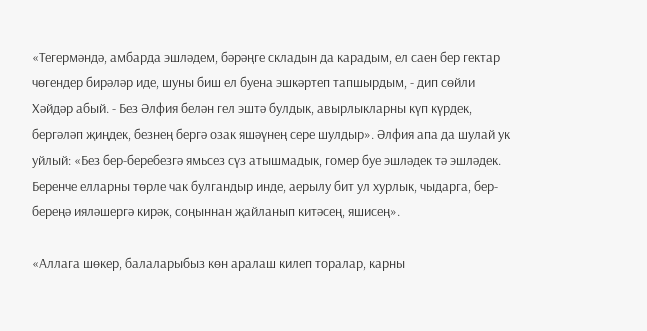«Тегермәндә, амбарда эшләдем, бәрәңге складын да карадым, ел саен бер гектар чөгендер бирәләр иде, шуны биш ел буена эшкәртеп тапшырдым, - дип сөйли Хәйдәр абый. - Без Әлфия белән гел эштә булдык, авырлыкларны күп күрдек, бергәләп җиңдек, безнең бергә озак яшәүнең сере шулдыр». Әлфия апа да шулай ук уйлый: «Без бер-беребезгә ямьсез сүз атышмадык, гомер буе эшләдек тә эшләдек. Беренче елларны төрле чак булгандыр инде, аерылу бит ул хурлык, чыдарга, бер-береңә ияләшергә кирәк, соңыннан җайланып китәсең, яшисең».

«Аллага шөкер, балаларыбыз көн аралаш килеп торалар, карны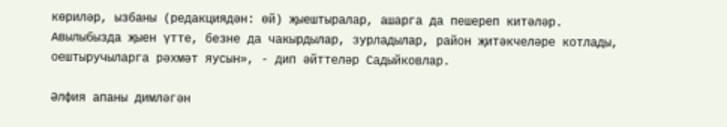көриләр, ызбаны (редакциядән: өй) җыештыралар, ашарга да пешереп китәләр. Авылыбызда җыен үтте, безне да чакырдылар, зурладылар, район җитәкчеләре котлады, оештыручыларга рәхмәт яусын», - дип әйттеләр Садыйковлар.

Әлфия апаны димләгән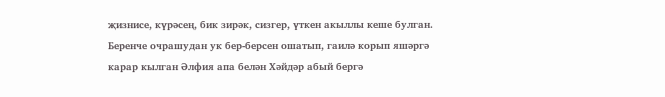җизнисе, күрәсең, бик зирәк, сизгер, үткен акыллы кеше булган. Беренче очрашудан ук бер-берсен ошатып, гаилә корып яшәргә карар кылган Әлфия апа белән Хәйдәр абый бергә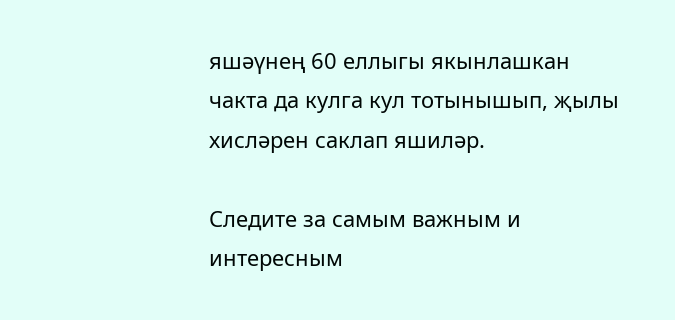яшәүнең 60 еллыгы якынлашкан чакта да кулга кул тотынышып, җылы хисләрен саклап яшиләр.

Следите за самым важным и интересным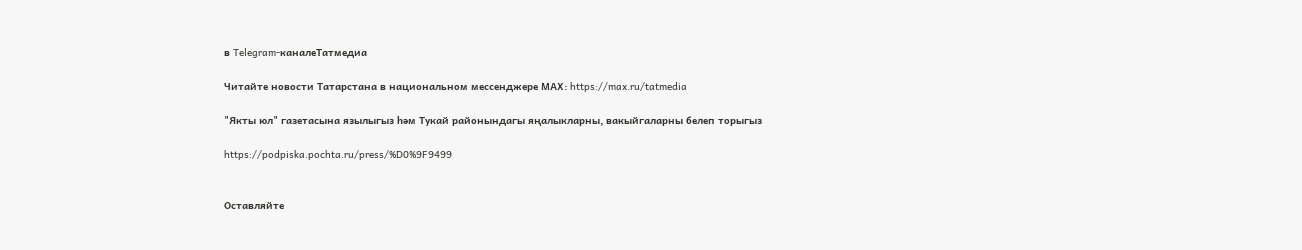в Telegram-каналеТатмедиа

Читайте новости Татарстана в национальном мессенджере MАХ: https://max.ru/tatmedia

"Якты юл" газетасына язылыгыз һәм Тукай районындагы яңалыкларны, вакыйгаларны белеп торыгыз

https://podpiska.pochta.ru/press/%D0%9F9499


Оставляйте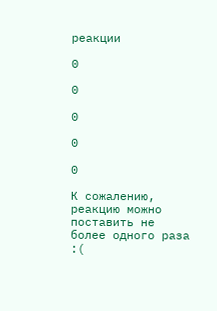реакции

0

0

0

0

0

К сожалению, реакцию можно поставить не более одного раза :(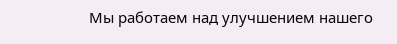Мы работаем над улучшением нашего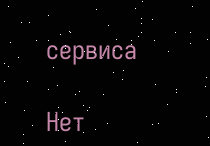сервиса

Нет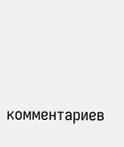комментариев